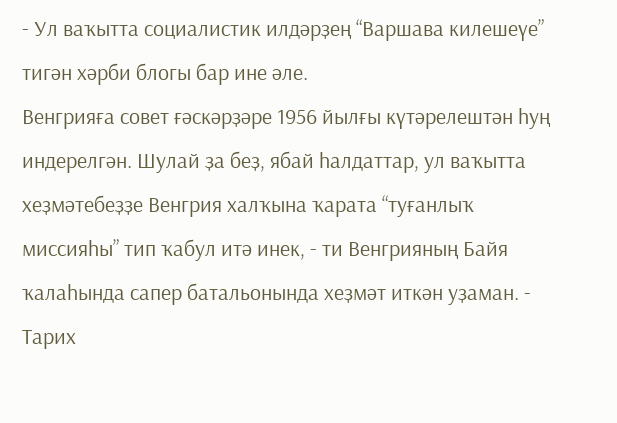- Ул ваҡытта социалистик илдәрҙең “Варшава килешеүе” тигән хәрби блогы бар ине әле.
Венгрияға совет ғәскәрҙәре 1956 йылғы күтәрелештән һуң индерелгән. Шулай ҙа беҙ, ябай һалдаттар, ул ваҡытта хеҙмәтебеҙҙе Венгрия халҡына ҡарата “туғанлыҡ миссияһы” тип ҡабул итә инек, - ти Венгрияның Байя ҡалаһында сапер батальонында хеҙмәт иткән уҙаман. - Тарих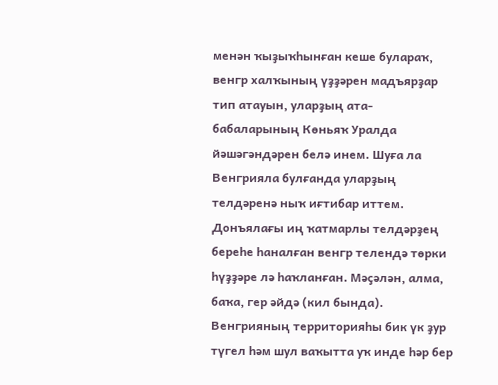менән ҡыҙыҡһынған кеше булараҡ, венгр халҡының үҙҙәрен мадъярҙар тип атауын, уларҙың ата-бабаларының Көньяҡ Уралда йәшәгәндәрен белә инем. Шуға ла Венгрияла булғанда уларҙың телдәренә ныҡ иғтибар иттем. Донъялағы иң ҡатмарлы телдәрҙең береһе һаналған венгр телендә төрки һүҙҙәре лә һаҡланған. Мәҫәлән, алма, баҡа, гер әйдә (кил бында).
Венгрияның территорияһы бик үк ҙур түгел һәм шул ваҡытта уҡ инде һәр бер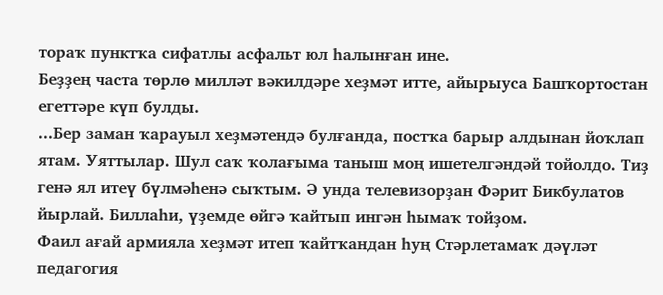тораҡ пунктҡа сифатлы асфальт юл һалынған ине.
Беҙҙең часта төрлө милләт вәкилдәре хеҙмәт итте, айырыуса Башҡортостан егеттәре күп булды.
...Бер заман ҡарауыл хеҙмәтендә булғанда, постҡа барыр алдынан йоҡлап ятам. Уяттылар. Шул саҡ ҡолағыма таныш моң ишетелгәндәй тойолдо. Тиҙ генә ял итеү бүлмәһенә сыҡтым. Ә унда телевизорҙан Фәрит Бикбулатов йырлай. Биллаһи, үҙемде өйгә ҡайтып ингән һымаҡ тойҙом.
Фаил ағай армияла хеҙмәт итеп ҡайтҡандан һуң Стәрлетамаҡ дәүләт педагогия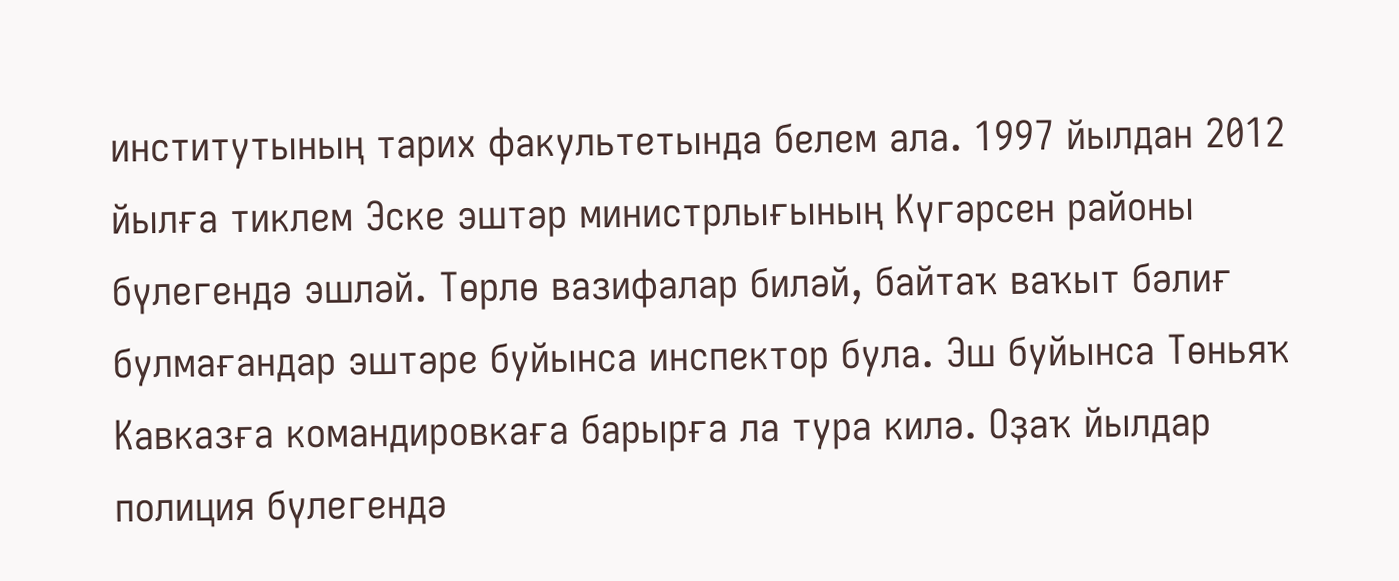институтының тарих факультетында белем ала. 1997 йылдан 2012 йылға тиклем Эске эштәр министрлығының Күгәрсен районы бүлегендә эшләй. Төрлө вазифалар биләй, байтаҡ ваҡыт бәлиғ булмағандар эштәре буйынса инспектор була. Эш буйынса Төньяҡ Кавказға командировкаға барырға ла тура килә. Оҙаҡ йылдар полиция бүлегендә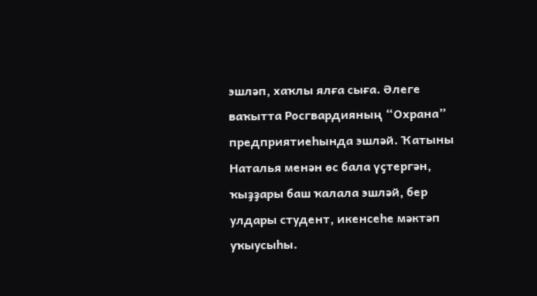эшләп, хаҡлы ялға сыға. Әлеге ваҡытта Росгвардияның “Охрана” предприятиеһында эшләй. Ҡатыны Наталья менән өс бала үҫтергән, ҡыҙҙары баш ҡалала эшләй, бер улдары студент, икенсеһе мәктәп уҡыусыһы.